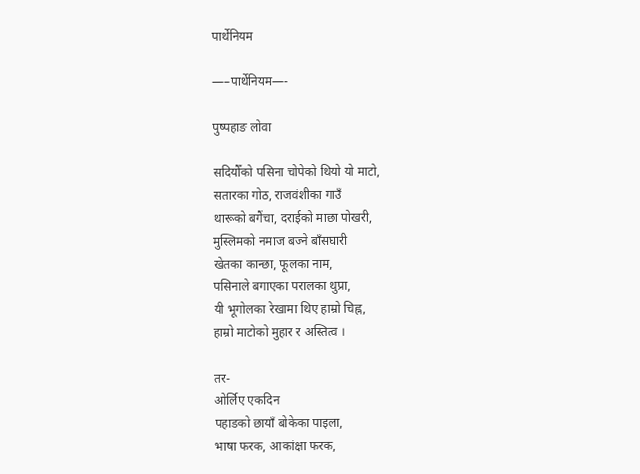पार्थेनियम

—–पार्थेनियम—-

पुष्पहाङ लोवा

सदियौँको पसिना चोपेको थियो यो माटो,
सतारका गोठ, राजवंशीका गाउँ
थारूको बगैंचा, दराईको माछा पोखरी,
मुस्लिमको नमाज बज्ने बाँसघारी
खेतका कान्छा, फूलका नाम,
पसिनाले बगाएका परालका थुप्रा,
यी भूगोलका रेखामा थिए हाम्रो चिह्न,
हाम्रो माटोको मुहार र अस्तित्व ।

तर-
ओर्लिए एकदिन
पहाडको छायाँ बोकेका पाइला,
भाषा फरक, आकांक्षा फरक,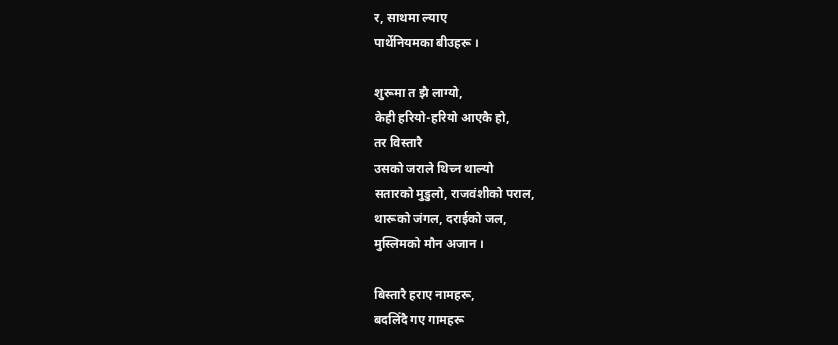र, साथमा ल्याए
पार्थेनियमका बीउहरू ।

शुरूमा त झै लाग्यो,
केही हरियो-हरियो आएकै हो,
तर विस्तारै
उसको जराले थिच्न थाल्यो
सतारको मुडुलो, राजवंशीको पराल,
थारूको जंगल, दराईको जल,
मुस्लिमको मौन अजान ।

बिस्तारै हराए नामहरू,
बदलिँदै गए गामहरू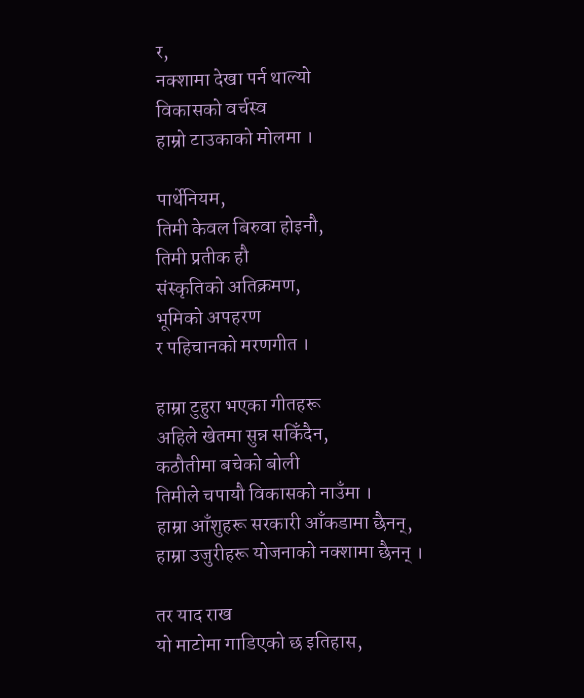र,
नक्शामा देखा पर्न थाल्यो
विकासको वर्चस्व
हाम्रो टाउकाको मोलमा ।

पार्थेनियम,
तिमी केवल बिरुवा होइनौ,
तिमी प्रतीक हौ
संस्कृतिको अतिक्रमण,
भूमिको अपहरण
र पहिचानको मरणगीत ।

हाम्रा टुहुरा भएका गीतहरू
अहिले खेतमा सुन्न सकिँदैन,
कठौतीमा बचेको बोली
तिमीले चपायौ विकासको नाउँमा ।
हाम्रा आँशुहरू सरकारी आँकडामा छैनन्,
हाम्रा उजुरीहरू योजनाको नक्शामा छैनन् ।

तर याद राख
यो माटोमा गाडिएको छ इतिहास,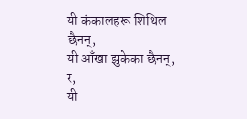यी कंकालहरू शिथिल छैनन्,
यी आँखा झुकेका छैनन्,
र,
यी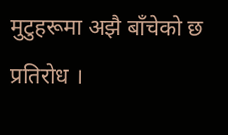मुटुहरूमा अझै बाँचेको छ प्रतिरोध ।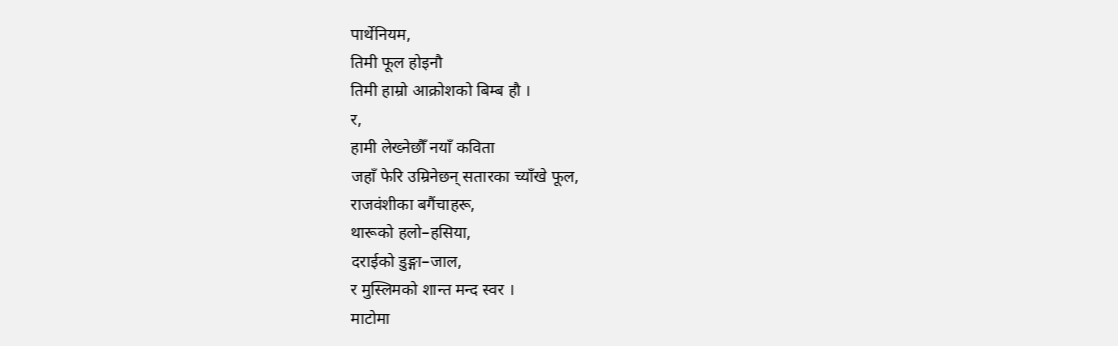पार्थेनियम,
तिमी फूल होइनौ
तिमी हाम्रो आक्रोशको बिम्ब हौ ।
र,
हामी लेख्नेछौँ नयाँ कविता
जहाँ फेरि उम्रिनेछन् सतारका च्याँखे फूल,
राजवंशीका बगैंचाहरू,
थारूको हलो–हसिया,
दराईको डुङ्गा–जाल,
र मुस्लिमको शान्त मन्द स्वर ।
माटोमा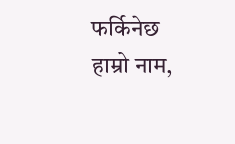फर्किनेछ
हाम्रो नाम,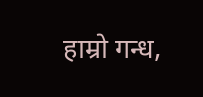हाम्रो गन्ध,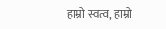हाम्रो स्वत्व, हाम्रो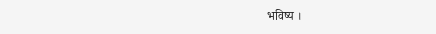भविष्य ।